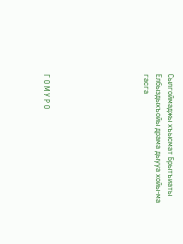Сылгоймаджы хъысмат Брытъиаты Елбыздыхъойы драма дыууа хойы-ма гасга







Г О М У Р О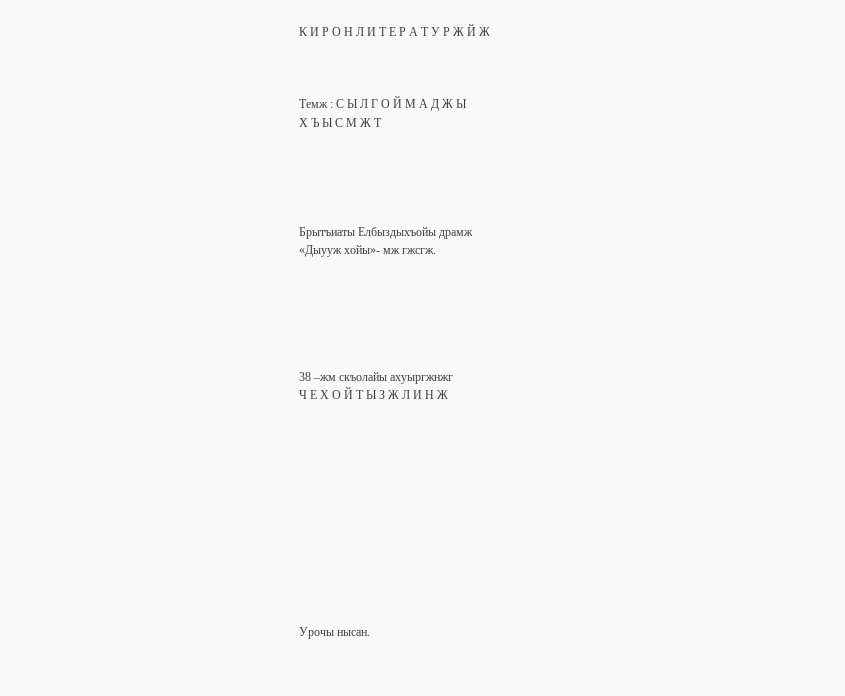К И Р О Н Л И Т Е Р А Т У Р Ж Й Ж



Темж : С Ы Л Г О Й М А Д Ж Ы
Х Ъ Ы С М Ж Т





Брытъиаты Елбыздыхъойы драмж
«Дыууж хойы»- мж гжсгж.






38 –жм скъолайы ахуыргжнжг
Ч Е Х О Й Т Ы З Ж Л И Н Ж












Урочы нысан.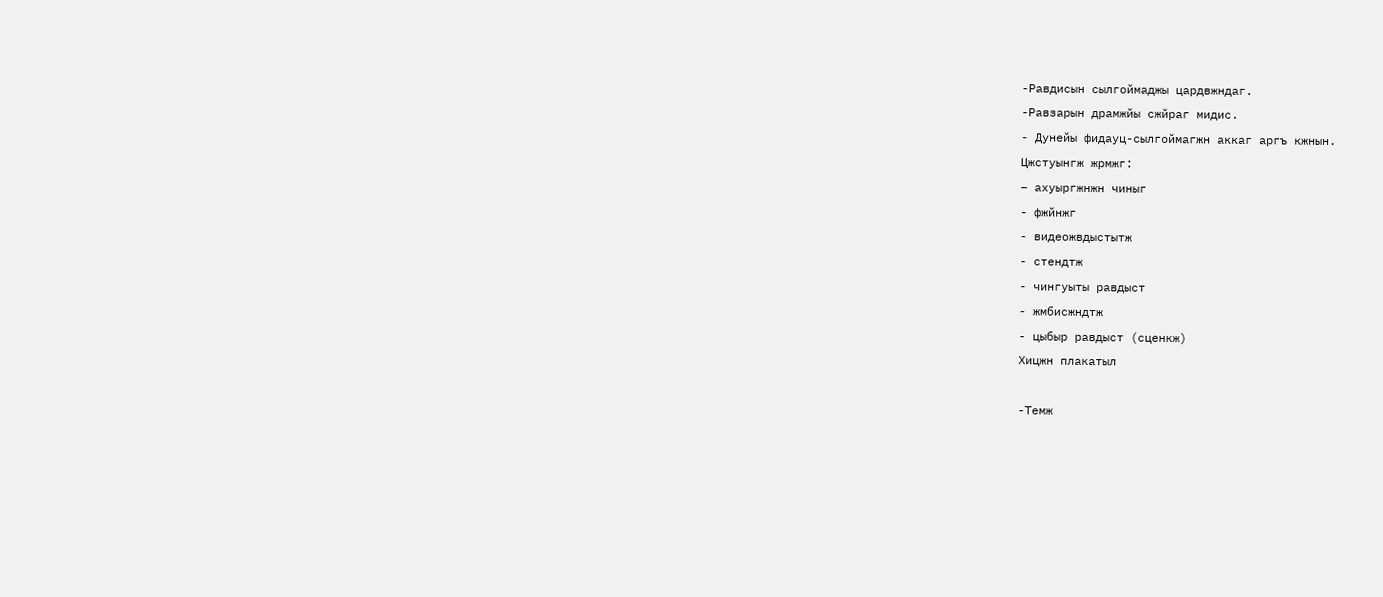-Равдисын сылгоймаджы цардвжндаг.
-Равзарын драмжйы сжйраг мидис.
- Дунейы фидауц-сылгоймагжн аккаг аргъ кжнын.
Цжстуынгж жрмжг:
– ахуыргжнжн чиныг
- фжйнжг
- видеожвдыстытж
- стендтж
- чингуыты равдыст
- жмбисжндтж
- цыбыр равдыст (сценкж)
Хицжн плакатыл

-Темж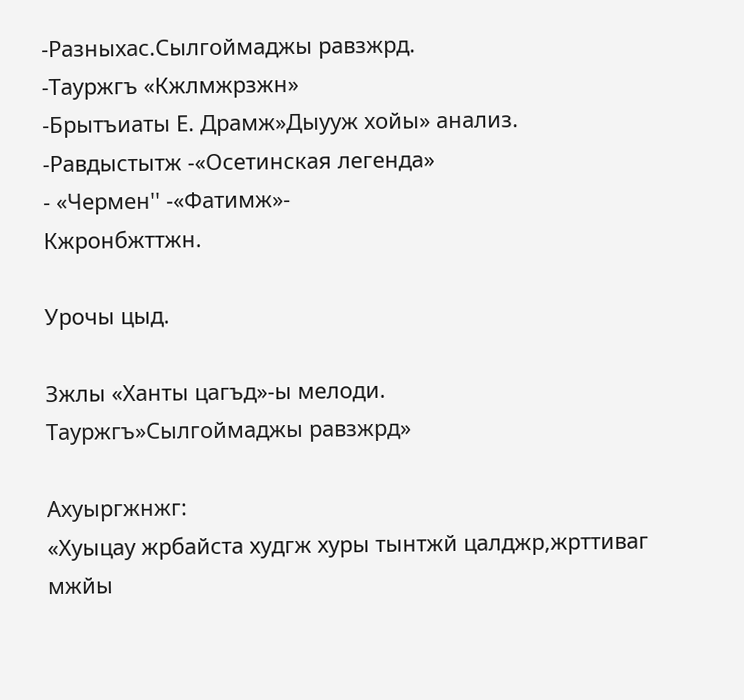-Разныхас.Сылгоймаджы равзжрд.
-Тауржгъ «Кжлмжрзжн»
-Брытъиаты Е. Драмж»Дыууж хойы» анализ.
-Равдыстытж -«Осетинская легенда»
- «Чермен'' -«Фатимж»-
Кжронбжттжн.

Урочы цыд.

Зжлы «Ханты цагъд»-ы мелоди.
Тауржгъ»Сылгоймаджы равзжрд»

Ахуыргжнжг:
«Хуыцау жрбайста худгж хуры тынтжй цалджр,жрттиваг мжйы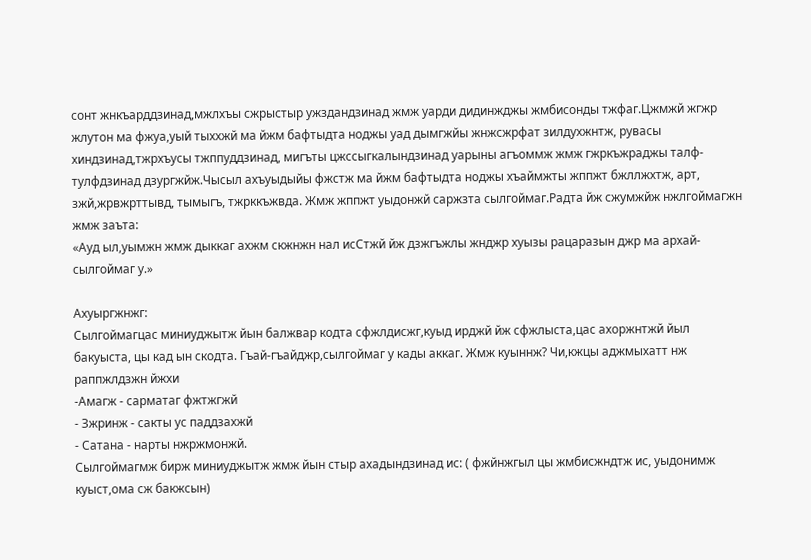сонт жнкъарддзинад,мжлхъы сжрыстыр ужздандзинад жмж уарди дидинжджы жмбисонды тжфаг.Цжмжй жгжр жлутон ма фжуа,уый тыххжй ма йжм бафтыдта ноджы уад дымгжйы жнжсжрфат зилдухжнтж, рувасы хиндзинад,тжрхъусы тжппуддзинад, мигъты цжссыгкалындзинад уарыны агъоммж жмж гжркъжраджы талф-тулфдзинад дзургжйж.Чысыл ахъуыдыйы фжстж ма йжм бафтыдта ноджы хъаймжты жппжт бжллжхтж, арт, зжй,жрвжрттывд, тымыгъ, тжрккъжвда. Жмж жппжт уыдонжй саржзта сылгоймаг.Радта йж сжумжйж нжлгоймагжн жмж заъта:
«Ауд ыл,уымжн жмж дыккаг ахжм скжнжн нал исСтжй йж дзжгъжлы жнджр хуызы рацаразын джр ма архай- сылгоймаг у.»

Ахуыргжнжг:
Сылгоймагцас миниуджытж йын балжвар кодта сфжлдисжг,куыд ирджй йж сфжлыста,цас ахоржнтжй йыл бакуыста, цы кад ын скодта. Гъай-гъайджр,сылгоймаг у кады аккаг. Жмж куыннж? Чи,кжцы аджмыхатт нж раппжлдзжн йжхи
-Амагж - сарматаг фжтжгжй
- Зжринж - сакты ус паддзахжй
- Сатана - нарты нжржмонжй.
Сылгоймагмж бирж миниуджытж жмж йын стыр ахадындзинад ис: ( фжйнжгыл цы жмбисжндтж ис, уыдонимж куыст,ома сж бакжсын)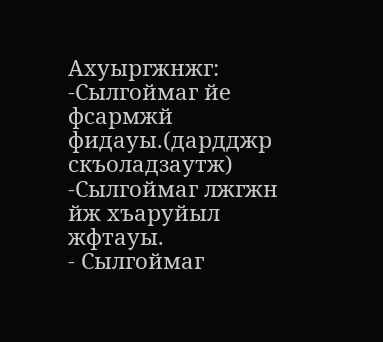Ахуыргжнжг:
-Сылгоймаг йе фсармжй фидауы.(дардджр скъоладзаутж)
-Сылгоймаг лжгжн йж хъаруйыл жфтауы.
- Сылгоймаг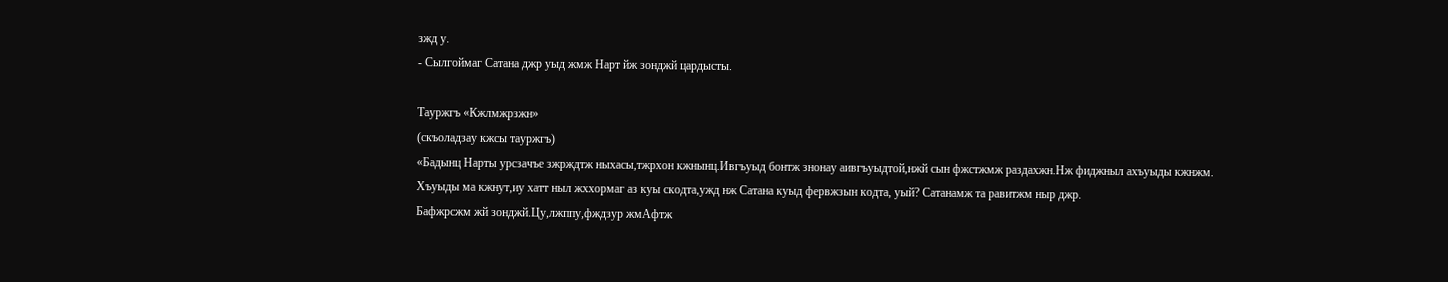зжд у.
- Сылгоймаг Сатана джр уыд жмж Нарт йж зонджй цардысты.

Тауржгъ «Кжлмжрзжн»
(скъоладзау кжсы тауржгъ)
«Бадынц Нарты урсзачъе зжрждтж ныхасы,тжрхон кжнынц.Ивгъуыд бонтж знонау аивгъуыдтой,нжй сын фжстжмж раздахжн.Нж фиджныл ахъуыды кжнжм.
Хъуыды ма кжнут,иу хатт ныл жххормаг аз куы скодта,ужд нж Сатана куыд фервжзын кодта, уый? Сатанамж та равитжм ныр джр.
Бафжрсжм жй зонджй.Цу,лжппу,фждзур жмАфтж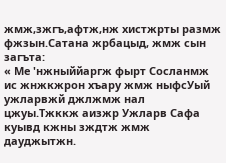жмж,зжгъ,афтж,нж хистжрты размж фжзын.Сатана жрбацыд, жмж сын загъта:
« Ме 'нжныййаргж фырт Сосланмж ис жнжкжрон хъару жмж ныфсУый ужларвжй джлжмж нал цжуы.Тжккж аизжр Ужларв Сафа куывд кжны зждтж жмж дауджытжн.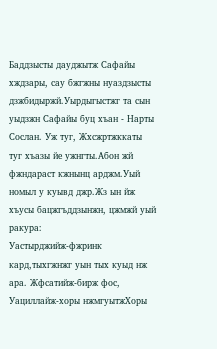Баддзысты дауджытж Сафайы хждзары, сау бжгжны нуаздзысты дзжбидыржй.Уырдыгыстжг та сын уыдзжн Сафайы буц хъан - Нарты Сослан. Уж туг, Жхсжртжккаты туг хъазы йе ужнгты.Абон жй фжндараст кжнынц арджм.Уый номыл у куывд джр.Жз ын йж хъусы бацжгъддзынжн, цжмжй уый ракура:
Уастырджийж-фжринк кард,тыхгжнжг уын тых куыд нж ара. Жфсатийж-бирж фос, Уациллайж-хоры нжмгуытжХоры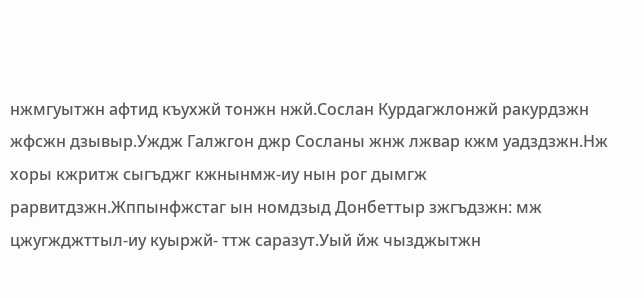нжмгуытжн афтид къухжй тонжн нжй.Сослан Курдагжлонжй ракурдзжн жфсжн дзывыр.Уждж Галжгон джр Сосланы жнж лжвар кжм уадздзжн.Нж хоры кжритж сыгъджг кжнынмж-иу нын рог дымгж рарвитдзжн.Жппынфжстаг ын номдзыд Донбеттыр зжгъдзжн: мж цжугжджттыл-иу куыржй- ттж саразут.Уый йж чызджытжн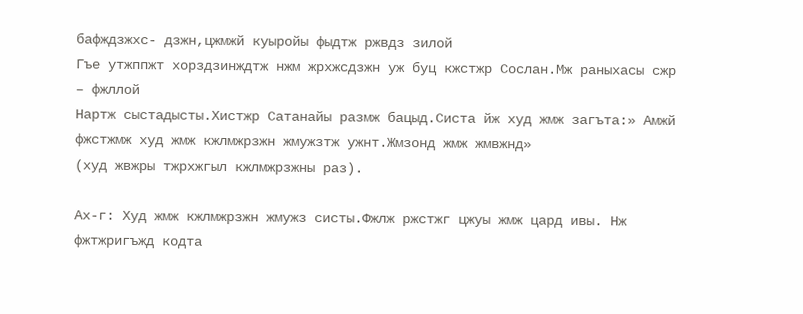бафждзжхс- дзжн,цжмжй куыройы фыдтж ржвдз зилой
Гъе утжппжт хорздзинждтж нжм жрхжсдзжн уж буц кжстжр Сослан.Мж раныхасы сжр – фжллой
Нартж сыстадысты.Хистжр Сатанайы размж бацыд.Систа йж худ жмж загъта:» Амжй фжстжмж худ жмж кжлмжрзжн жмужзтж ужнт.Жмзонд жмж жмвжнд»
(худ жвжры тжрхжгыл кжлмжрзжны раз).

Ах-г: Худ жмж кжлмжрзжн жмужз систы.Фжлж ржстжг цжуы жмж цард ивы. Нж фжтжригъжд кодта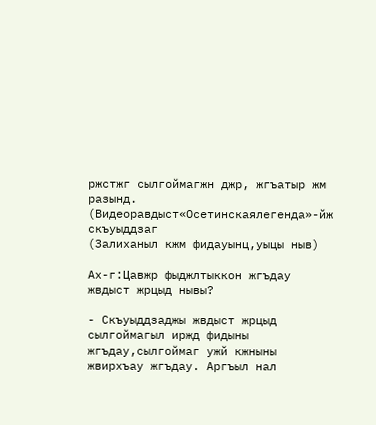ржстжг сылгоймагжн джр, жгъатыр жм разынд.
(Видеоравдыст«Осетинскаялегенда»-йж скъуыддзаг
(Залиханыл кжм фидауынц,уыцы ныв)

Ах-г:Цавжр фыджлтыккон жгъдау жвдыст жрцыд нывы?

- Скъуыддзаджы жвдыст жрцыд сылгоймагыл иржд фидыны жгъдау,сылгоймаг ужй кжныны жвирхъау жгъдау. Аргъыл нал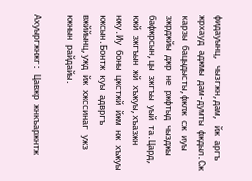фидауынц, чызгжн,дам, йж аргъ жрхауд аджмы дам-думты фждыл.Сж карзы бацыдысты,фжлж сж иуы зжрджйы джр не ржфтыд чызджы бафжрсын,цы зжгъы уый та.Цард, кжй зжгъын жй хъжуы,хъазжн нжу.Иу боны цжстжй йжм нж хъжуы кжсын.Бонтж куы адвргъ вжййынц,ужд йж хжссинаг ужз кжнын райдайы.

Ахуыргжнжг: Цавжр жнкъаржнтж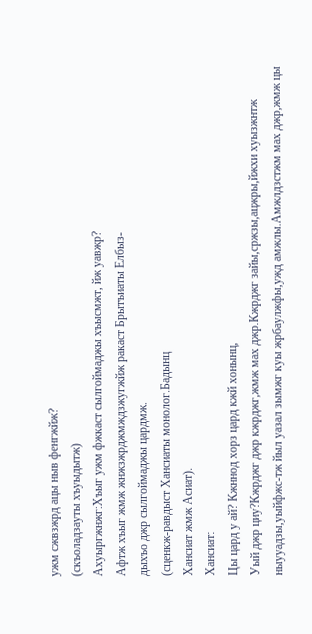ужм сжвзжрд ацы ныв фенгжйж?
(скъоладзауты хъуыдытж)
Ахуыргжнжг:Хъыг ужм фжкаст сылгоймаджы хъысмжт, йж уавжр?
Афтж хъыг жмж жнжзжрджмждзжугжйж ракаст Брытъиаты Елбыз-
дыхъо джр сылгоймаджы цардмж.
(сценкж-равдыст Хансиаты монолог.Бадынц
Хансиат жмж Асиат).
Хансиат:
Цы цард у ай? Кжннод хорз цард кжй хонынц,
Уый джр циу?Кжрджг джр кжрджг,жмж мах джр.Кжрджг зайы,сржзы,ацжры,йжхи хуызжнтж ныууадзы,уыйфжс-тж йыл уазал зымжг куы жрбаулжфы,ужд амжлы.Амжлдзстжм мах джр,жмж цы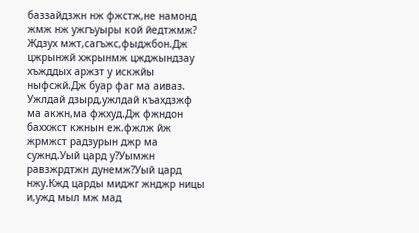баззайдзжн нж фжстж,не намонд жмж нж ужгъуыры кой йедтжмж?
Ждзух мжт,сагъжс,фыджбон.Дж цжрынжй хжрынмж цжджындзау хъжддых аржзт у искжйы ныфсжй.Дж буар фаг ма аиваз. Ужлдай дзырд,ужлдай къахдзжф ма акжн,ма фжхуд.Дж фжндон баххжст кжнын еж.фжлж йж жрмжст радзурын джр ма сужнд.Уый цард у?Уымжн равзжрдтжн дунемж?Уый цард нжу.Кжд царды миджг жнджр ницы и,ужд мыл мж мад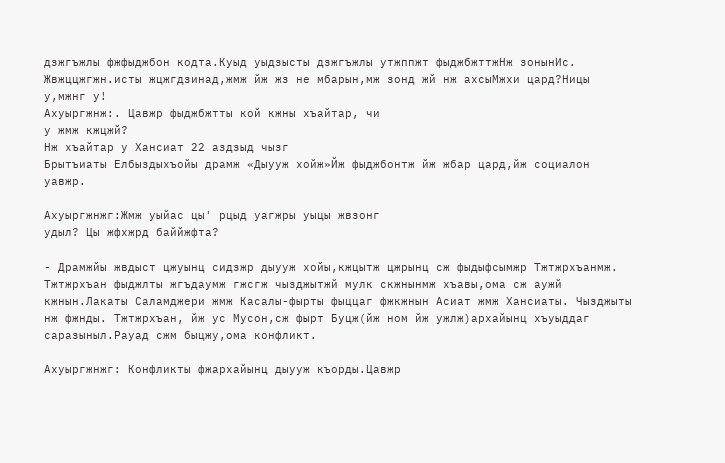дзжгъжлы фжфыджбон кодта.Куыд уыдзысты дзжгъжлы утжппжт фыджбжттжНж зонынИс. Жвжццжгжн.исты жцжгдзинад,жмж йж жз не мбарын,мж зонд жй нж ахсыМжхи цард?Ницы у,мжнг у!
Ахуыргжнж:. Цавжр фыджбжтты кой кжны хъайтар, чи
у жмж кжцжй?
Нж хъайтар у Хансиат 22 аздзыд чызг
Брытъиаты Елбыздыхъойы драмж «Дыууж хойж»Йж фыджбонтж йж жбар цард,йж социалон уавжр.

Ахуыргжнжг:Жмж уыйас цы' рцыд уагжры уыцы жвзонг
удыл? Цы жфхжрд баййжфта?

- Драмжйы жвдыст цжуынц сидзжр дыууж хойы,кжцытж цжрынц сж фыдыфсымжр Тжтжрхъанмж.
Тжтжрхъан фыджлты жгъдаумж гжсгж чызджытжй мулк скжнынмж хъавы,ома сж аужй кжнын.Лакаты Саламджери жмж Касалы-фырты фыццаг фжкжнын Асиат жмж Хансиаты. Чызджыты нж фжнды. Тжтжрхъан, йж ус Мусон,сж фырт Буцж(йж ном йж ужлж)архайынц хъуыддаг саразыныл.Рауад сжм быцжу,ома конфликт.

Ахуыргжнжг: Конфликты фжархайынц дыууж къорды.Цавжр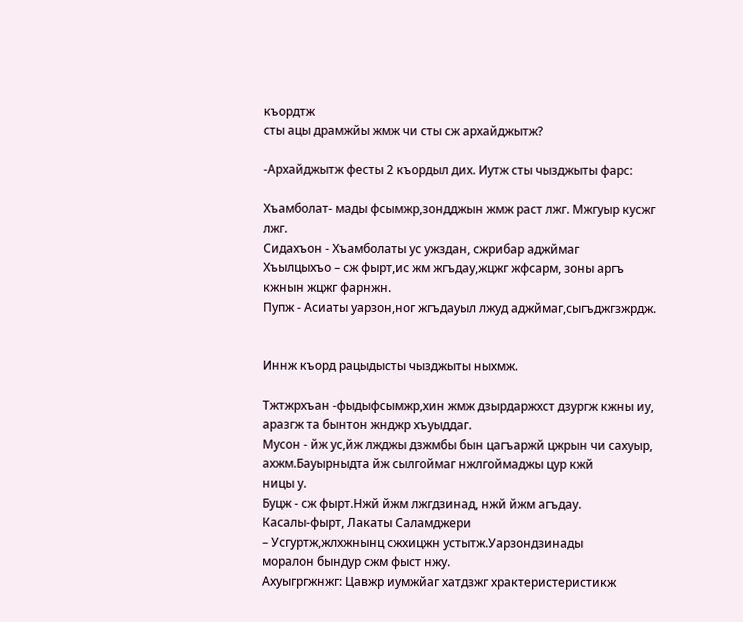къордтж
сты ацы драмжйы жмж чи сты сж архайджытж?

-Архайджытж фесты 2 къордыл дих. Иутж сты чызджыты фарс:

Хъамболат- мады фсымжр,зондджын жмж раст лжг. Мжгуыр кусжг
лжг.
Сидахъон - Хъамболаты ус ужздан, сжрибар аджймаг
Хъылцыхъо – сж фырт,ис жм жгъдау,жцжг жфсарм, зоны аргъ
кжнын жцжг фарнжн.
Пупж - Асиаты уарзон,ног жгъдауыл лжуд аджймаг,сыгъджгзжрдж.


Иннж къорд рацыдысты чызджыты ныхмж.

Тжтжрхъан -фыдыфсымжр,хин жмж дзырдаржхст дзургж кжны иу,
аразгж та бынтон жнджр хъуыддаг.
Мусон - йж ус,йж лжджы дзжмбы бын цагъаржй цжрын чи сахуыр,
ахжм.Бауырныдта йж сылгоймаг нжлгоймаджы цур кжй
ницы у.
Буцж - сж фырт.Нжй йжм лжгдзинад, нжй йжм агъдау.
Касалы-фырт, Лакаты Саламджери
– Усгуртж,жлхжнынц сжхицжн устытж.Уарзондзинады
моралон бындур сжм фыст нжу.
Ахуыгргжнжг: Цавжр иумжйаг хатдзжг храктеристеристикж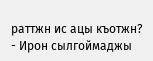раттжн ис ацы къотжн?
- Ирон сылгоймаджы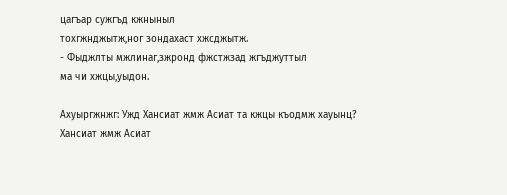цагъар сужгъд кжныныл
тохгжнджытж,ног зондахаст хжсджытж.
- Фыджлты мжлинаг,зжронд фжстжзад жгъджуттыл
ма чи хжцы,уыдон.

Ахуыргжнжг: Ужд Хансиат жмж Асиат та кжцы къодмж хауынц?
Хансиат жмж Асиат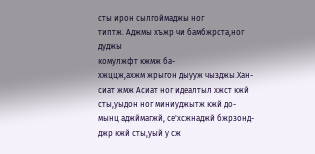сты ирон сылгоймаджы ног
типтж. Аджмы хъжр чи бамбжрста,ног дуджы
комулжфт кжмж ба-
хжццж,ахжм жрыгон дыууж чызджы.Хан-
сиат жмж Асиат ног идеалтыл хжст кжй
сты,уыдон ног миниуджытж кжй до-
мынц аджймагжй, се'хсжнаджй бжрзонд-
джр кжй сты,уый у сж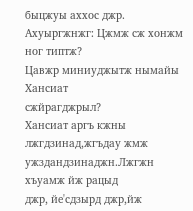быцжуы аххос джр.
Ахуыргжнжг: Цжмж сж хонжм ног типтж?
Цавжр миниуджытж нымайы Хансиат
сжйрагджрыл?
Хансиат аргъ кжны лжгдзинад,жгъдау жмж
ужздандзинаджн.Лжгжн хъуамж йж рацыд
джр, йе'сдзырд джр,йж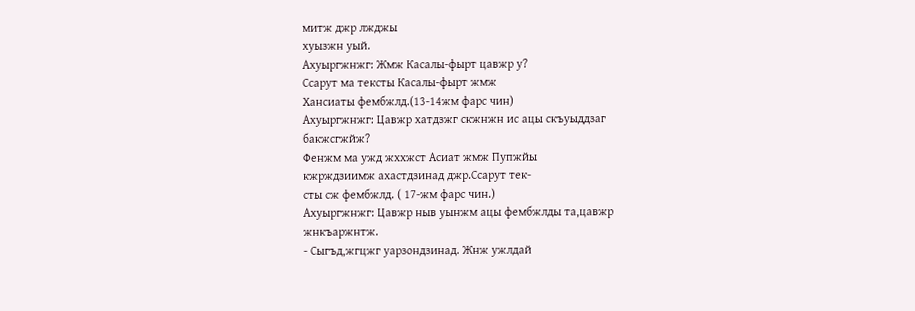митж джр лжджы
хуызжн уый.
Ахуыргжнжг: Жмж Касалы-фырт цавжр у?
Ссарут ма тексты Касалы-фырт жмж
Хансиаты фембжлд.(13-14жм фарс чин)
Ахуыргжнжг: Цавжр хатдзжг скжнжн ис ацы скъуыддзаг
бакжсгжйж?
Фенжм ма ужд жххжст Асиат жмж Пупжйы
кжрждзиимж ахастдзинад джр.Ссарут тек-
сты сж фембжлд. ( 17-жм фарс чин.)
Ахуыргжнжг: Цавжр ныв уынжм ацы фембжлды та,цавжр
жнкъаржнтж.
- Сыгъд,жгцжг уарзондзинад. Жнж ужлдай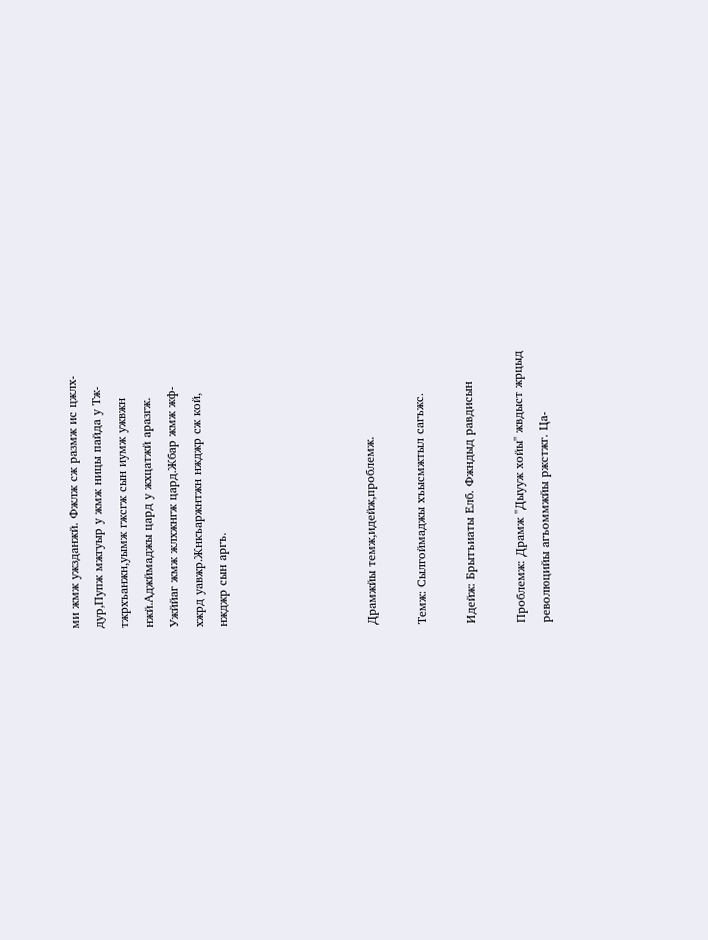ми жмж ужзданжй. Фжлж сж размж ис цжлх-
дур,Пупж мжгуыр у жмж ницы пайда у Тж-
тжрхъанжн,уымж гжсгж сын иумж ужвжн
нжй.Аджймаджы цард у жхцатжй аразгж.
Ужййаг жмж жлхжнгж цард.Жбар жмж жф-
хжрд уавжр.Жнкъаржнтжн нжджр сж кой,
нжджр сын аргъ.





Драмжйы темж,идейж,проблемж.

Темж: Сылгоймаджы хъысмжтыл сагъжс.

Идейж: Брытъиаты Елб. Фжндыд равдисын

Проблемж: Драмж ''Дыууж хойы'' жвдыст жрцыд
революцийы агъоммжйы ржстжг. Ца-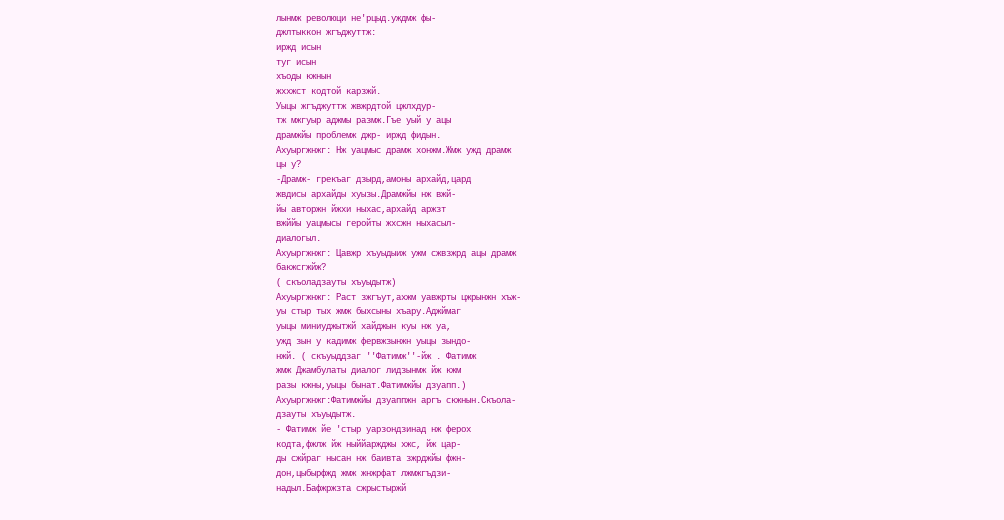лынмж революци не'рцыд.уждмж фы-
джлтыккон жгъджуттж:
иржд исын
туг исын
хъоды кжнын
жххжст кодтой карзжй.
Уыцы жгъджуттж жвжрдтой цжлхдур-
тж мжгуыр аджмы размж.Гъе уый у ацы
драмжйы проблемж джр- иржд фидын.
Ахуыргжнжг: Нж уацмыс драмж хонжм.Жмж ужд драмж
цы у?
-Драмж- грекъаг дзырд,амоны архайд,цард
жвдисы архайды хуызы.Драмжйы нж вжй-
йы авторжн йжхи ныхас,архайд аржзт
вжййы уацмысы геройты жхсжн ныхасыл-
диалогыл.
Ахуыргжнжг: Цавжр хъуыдыиж ужм сжвзжрд ацы драмж
бакжсгжйж?
( скъоладзауты хъуыдытж)
Ахуыргжнжг: Раст зжгъут,ахжм уавжрты цжрынжн хъж-
уы стыр тых жмж быхсыны хъару.Аджймаг
уыцы миниуджытжй хайджын куы нж уа,
ужд зын у кадимж фервжзынжн уыцы зындо-
нжй. ( скъуыддзаг ''Фатимж''-йж . Фатимж
жмж Джамбулаты диалог лидзынмж йж кжм
разы кжны,уыцы бынат.Фатимжйы дзуапп.)
Ахуыргжнжг:Фатимжйы дзуаппжн аргъ скжнын.Скъола-
дзауты хъуыдытж.
- Фатимж йе 'стыр уарзондзинад нж ферох
кодта,фжлж йж ныййаржджы хжс, йж цар-
ды сжйраг нысан нж баивта зжрджйы фжн-
дон,цыбырфжд жмж жнжрфат лжмжгъдзи-
надыл.Бафжржзта сжрыстыржй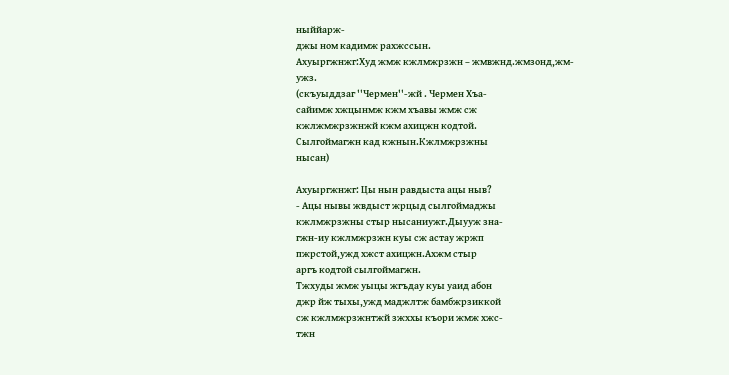ныййарж-
джы ном кадимж рахжссын.
Ахуыргжнжг:Худ жмж кжлмжрзжн – жмвжнд.жмзонд,жм-
ужз.
(скъуыддзаг ''Чермен''-жй . Чермен Хъа-
сайимж хжцынмж кжм хъавы жмж сж
кжлжмжрзжнжй кжм ахицжн кодтой.
Сылгоймагжн кад кжнын.Кжлмжрзжны
нысан)

Ахуыргжнжг: Цы нын равдыста ацы ныв?
- Ацы нывы жвдыст жрцыд сылгоймаджы
кжлмжрзжны стыр нысаниужг.Дыууж зна-
гжн-иу кжлмжрзжн куы сж астау жржп
пжрстой,ужд хжст ахицжн.Ахжм стыр
аргъ кодтой сылгоймагжн.
Тжхуды жмж уыцы жгъдау куы уаид абон
джр йж тыхы,ужд маджлтж бамбжрзиккой
сж кжлмжрзжнтжй зжххы къори жмж хжс-
тжн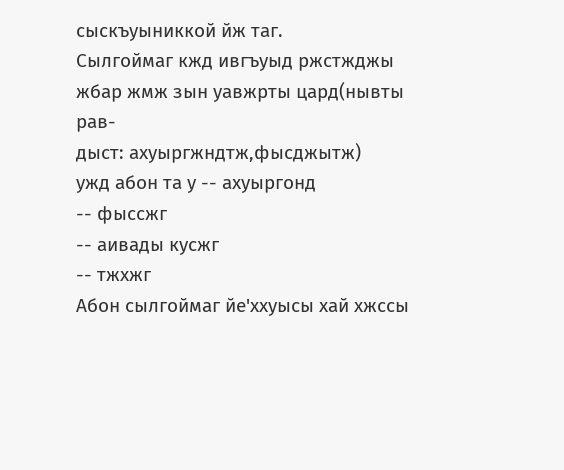сыскъуыниккой йж таг.
Сылгоймаг кжд ивгъуыд ржстжджы
жбар жмж зын уавжрты цард(нывты рав-
дыст: ахуыргжндтж,фысджытж)
ужд абон та у -- ахуыргонд
-- фыссжг
-- аивады кусжг
-- тжхжг
Абон сылгоймаг йе'ххуысы хай хжссы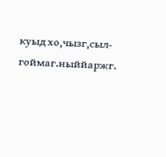куыд хо,чызг,сыл-
гоймаг.ныййаржг.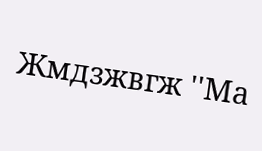Жмдзжвгж ''Ма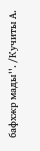бафхжр мады''. /Кучиты А.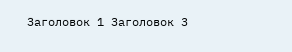Заголовок 1 Заголовок 3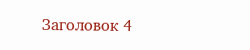Заголовок 4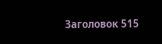Заголовок 515